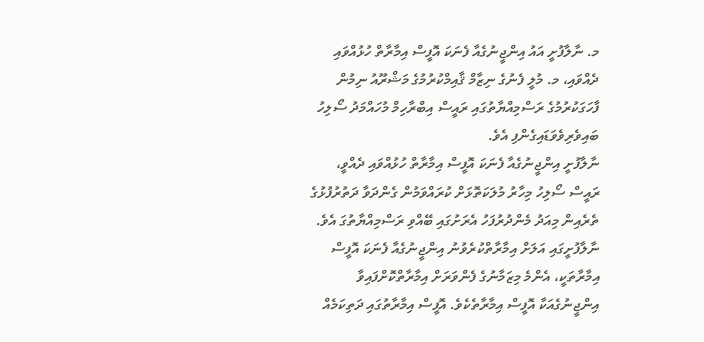މ. ނާލާފުށީ އައު އިންޖީނުގެއާ ފެނަކަ އޮފީސް އިމާރާތް ހުޅުއްވައި ދެއްވައި، މ. މުލީ ފެނުގެ ނިޒާމް ޤާއިމްކުރުމުގެ މަޝްރޫއު ނިމުން ފާހަގަކުރުމުގެ ރަސްމިއްޔާތުގައި ރައީސް އިބްރާހިމް މުހައްމަދު ސޯލިހު ބައިވެރިވެވަޑައިގެންފި އެވެ.
ނާލާފުށީ އިންޖީނުގެއާ ފެނަކަ އޮފީސް އިމާރާތް ހުޅުއްވައި ދެއްވީ، ރައީސް ސޯލިހު މިހާރު މުލަކަތޮޅަށް ކުރައްވަމުން ގެންދަވާ ދަތުރުފުޅުގެ ތެރެއިން މިއަދު މެންދުރުފަހު އެރަށުގައި ބޭއްވި ރަސްމިއްޔާތުގަ އެވެ. ނާލާފުށީގައި އަލަށް އިމާރާތްކުރެވުނު އިންޖީނުގެއާ ފެނަކަ އޮފީސް އިމާރާތަކީ، އެންމެ މިޒަމާނުގެ ފެންވަރަށް އިމާރާތްކޮށްފައިވާ އިންޖީނުގެއަކާ އޮފީސް އިމާރާތެކެވެ. އޮފީސް އިމާރާތުގައި ދަތިކަމެއް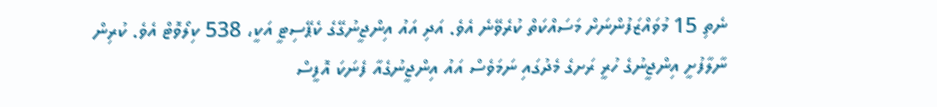ނެތި 15 މުވައްޒަފުންނަށް މަސައްކަތް ކުރެވޭނެ އެވެ. އަދި އައު އިންޖީނުގޭގެ ކެޕޭސިޓީ އަކީ، 538 ކިލޯވޮޓް އެވެ. ކުރިން ނާލާފުށީ އިންޖީނުގެ ހުރީ ރަށގެ މެދުގައި ނަމަވެސް އައު އިންޖީނުގެއާ ފެނަކަ އޮފީސް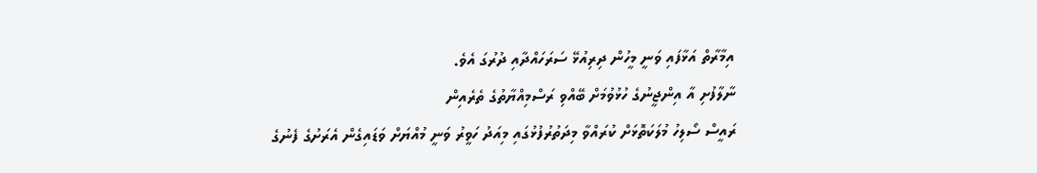އިމާރާތް އަޅާފައި ވަނީ މީހުން ދިރިއުޅޭ ސަރަހައްދާއި ދުރުގަ އެވެ.
ނާލާފުށި އާ އިންޖީނުގެ ހުޅުވުމަށް ބޭއްވި ރަސްމިއްޔާތުގެ ތެރެއިން
ރައީސް ސޯލިހު މުލަކަތޮޅަށް ކުރައްވާ މިދަތުރުފުޅުގައި މިއަދު ހަވީރު ވަނީ މުއްޔަށް ވަޑައިގެން އެރަށުގެ ފެނުގެ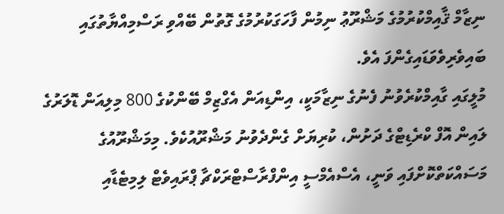ނިޒާމް ޤާއިމްކުރުމުގެ މަޝްރޫޢު ނިމުން ފާހަގަކުރުމުގެ ގޮތުން ބޭއްވި ރަސްމިއްޔާތުގައި ބައިވެރިވެވަޑައިގެންފަ އެވެ.
މުލީގައި ގާއިމްކުރެވުނު ފެނުގެ ނިޒާމަކީ، އިންޑިއަން އެގްޒިމް ބޭންކުގެ 800 މިލިއަން ޑޮލަރުގެ ލައިން އޮފް ކްރެޑިޓްގެ ދަށުން، ކުރިޔަށް ގެންދެވުނު މަޝްރޫއުކެވެ. މިމަޝްރޫއުގެ މަސައްކަތްކޮށްފައި ވަނީ، އެސްއެމްސީ އިންފްރާސްޓްރަކްޗާ ޕްރައިވެޓް ލިމިޓެޑާއި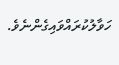ހަވާލުކުރައްވައިގެންނެވެ.